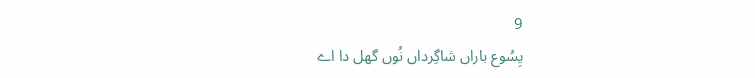9
یِسُوع باراں شاگِرداں نُوں گھل دا اے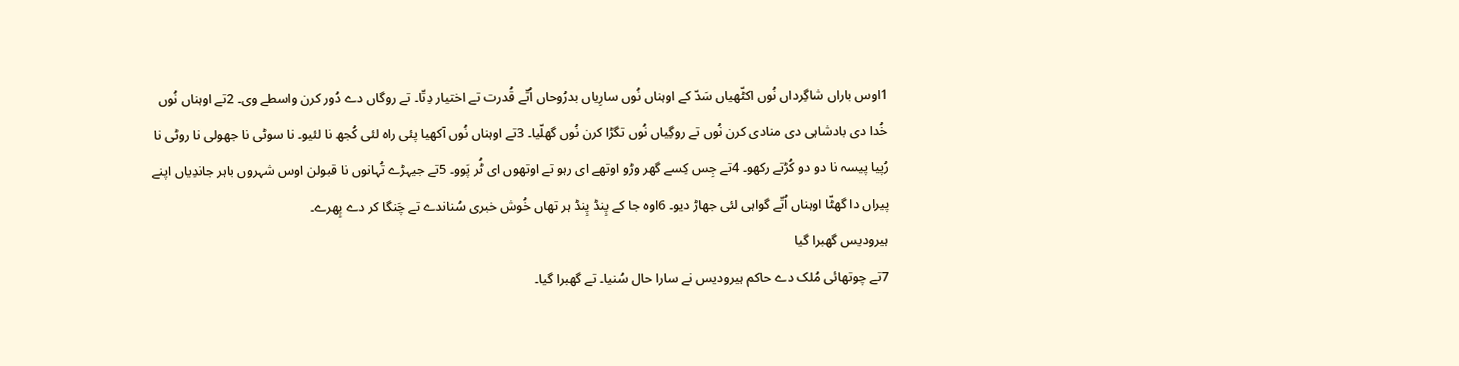1اوس باراں شاگِرداں نُوں اکٹّھیاں سَدّ کے اوہناں نُوں سارِیاں بدرُوحاں اُتّے قُدرت تے اختیار دِتّا۔ تے روگاں دے دُور کرن واسطے وی۔ 2تے اوہناں نُوں خُدا دی بادشاہی دی منادی کرن نُوں تے روگِیاں نُوں تگڑا کرن نُوں گھلّیا۔ 3تے اوہناں نُوں آکھیا پئی راہ لئی کُجھ نا لئیو۔ نا سوٹی نا جھولی نا روٹی نا رُپیا پیسہ نا دو دو کُڑتے رکھو۔ 4تے جِس کِسے گھر وڑو اوتھے ای رہو تے اوتھوں ای ٹُر پَوو۔ 5تے جیہڑے تُہانوں نا قبولن اوس شہروں باہر جاندِیاں اپنے پیراں دا گھٹّا اوہناں اُتّے گواہی لئی جھاڑ دیو۔ 6اوہ جا کے پِنڈ پِنڈ ہر تھاں خُوش خبری سُناندے تے چَنگا کر دے پِھرے۔
ہیرودیس گھبرا گیا
7تے چوتھائی مُلک دے حاکم ہیرودیس نے سارا حال سُنیا۔ تے گھبرا گیا۔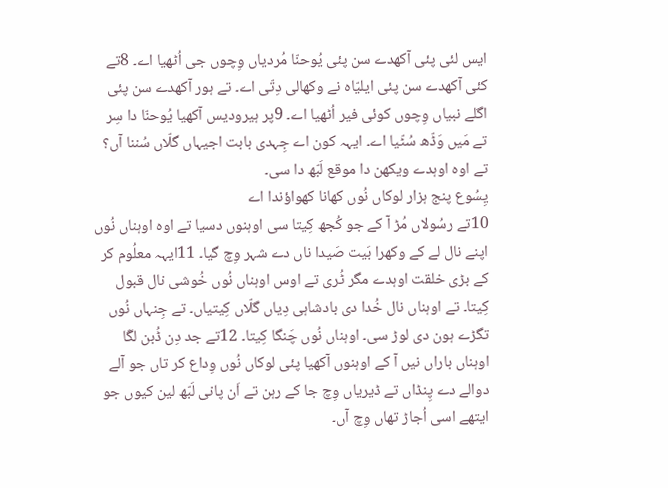ایس لئی پئی آکھدے سن پئی یُوحنّا مُردیاں وِچوں جی اُٹھیا اے۔ 8تے کئی آکھدے سن پئی ایلیّاہ نے وکھالی دِتّی اے۔ تے ہور آکھدے سن پئی اگلے نبیاں وِچوں کوئی فیر اُٹھیا اے۔ 9پر ہیرودیس آکھیا یُوحنّا دا سِر تے مَیں وَڈّھ سُٹّیا اے۔ ایہہ کون اے جِہدی بابت اجیہاں گلّاں سُننا آں؟ تے اوہ اوہدے ویکھن دا موقع لَبّھ دا سی۔
یِسُوع پنج ہزار لوکاں نُوں کھانا کھواؤندا اے
10تے رسُولاں مُڑ آ کے جو کُجھ کِیتا سی اوہنوں دسیا تے اوہ اوہناں نُوں اپنے نال لے کے وکھرا بَیت صَیدا ناں دے شہر وِچ گیا۔ 11ایہہ معلُوم کر کے بڑی خلقت اوہدے مگر ٹُری تے اوس اوہناں نُوں خُوشی نال قبول کِیتا۔ تے اوہناں نال خُدا دی بادشاہی دِیاں گلّاں کِیتیاں۔ تے جِنہاں نُوں تگڑے ہون دی لوڑ سی۔ اوہناں نُوں چَنگا کِیتا۔ 12تے جد دِن ڈُبن لگّا اوہناں باراں نیں آ کے اوہنوں آکھیا پئی لوکاں نُوں وِداع کر تاں جو آلے دوالے دے پِنڈاں تے ڈیریاں وِچ جا کے رہن تے اَن پانی لَبّھ لین کیوں جو ایتھے اسی اُجاڑ تھاں وِچ آں۔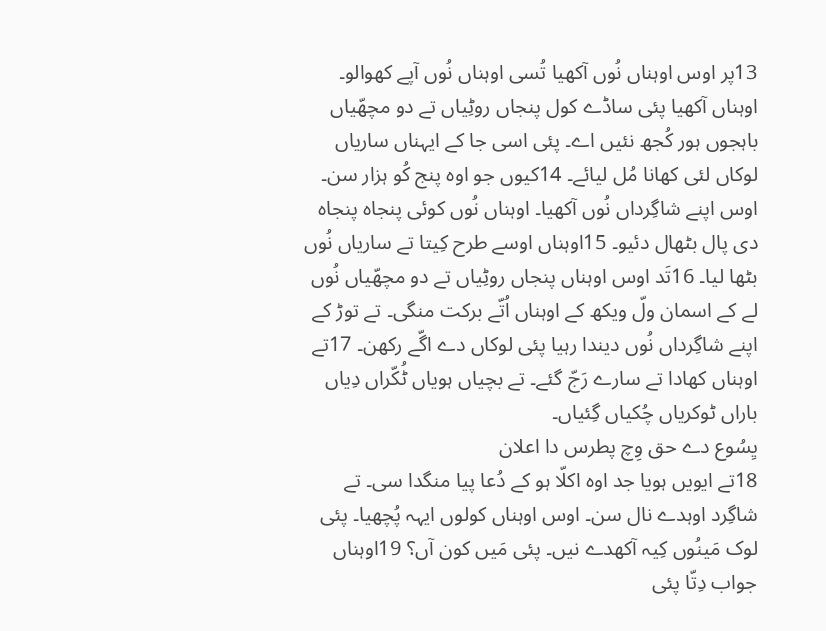13پر اوس اوہناں نُوں آکھیا تُسی اوہناں نُوں آپے کھوالو۔ اوہناں آکھیا پئی ساڈے کول پنجاں روٹِیاں تے دو مچھّیاں باہجوں ہور کُجھ نئیں اے۔ پئی اسی جا کے ایہناں ساریاں لوکاں لئی کھانا مُل لیائے۔ 14کیوں جو اوہ پنج کُو ہزار سن۔ اوس اپنے شاگِرداں نُوں آکھیا۔ اوہناں نُوں کوئی پنجاہ پنجاہ دی پال بٹھال دئیو۔ 15اوہناں اوسے طرح کِیتا تے ساریاں نُوں بٹھا لیا۔ 16تَد اوس اوہناں پنجاں روٹِیاں تے دو مچھّیاں نُوں لے کے اسمان ولّ ویکھ کے اوہناں اُتّے برکت منگی۔ تے توڑ کے اپنے شاگِرداں نُوں دیندا رہیا پئی لوکاں دے اگّے رکھن۔ 17تے اوہناں کھادا تے سارے رَجّ گئے۔ تے بچیاں ہویاں ٹُکّراں دِیاں باراں ٹوکریاں چُکیاں گِئیاں۔
یِسُوع دے حق وِچ پطرس دا اعلان
18تے ایویں ہویا جد اوہ اکلّا ہو کے دُعا پیا منگدا سی۔ تے شاگِرد اوہدے نال سن۔ اوس اوہناں کولوں ایہہ پُچھیا۔ پئی لوک مَینُوں کِیہ آکھدے نیں۔ پئی مَیں کون آں؟ 19اوہناں جواب دِتّا پئی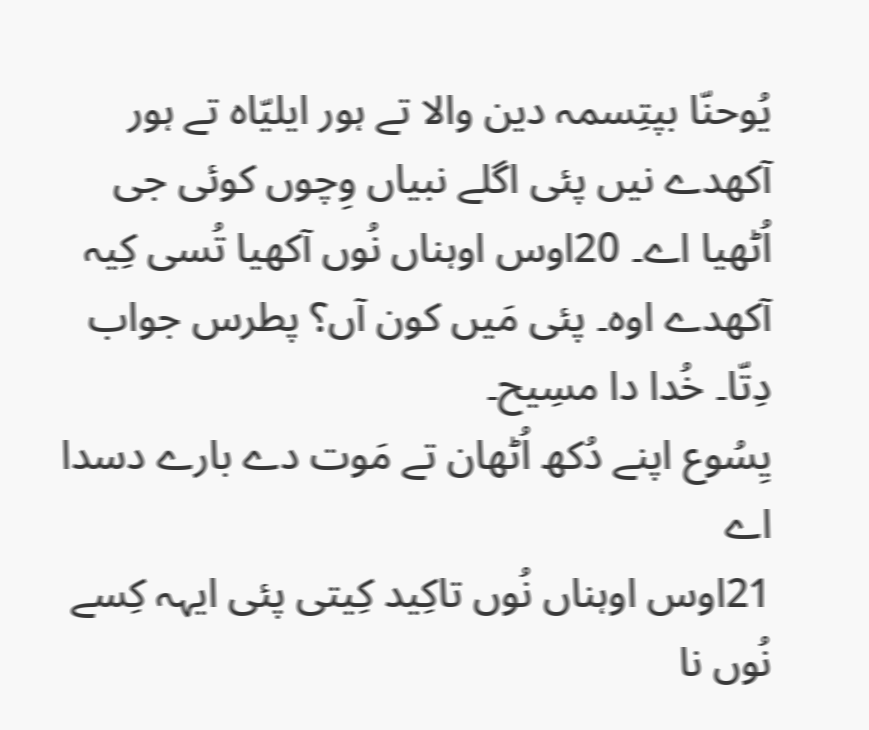یُوحنّا بپتِسمہ دین والا تے ہور ایلیّاہ تے ہور آکھدے نیں پئی اگلے نبیاں وِچوں کوئی جی اُٹھیا اے۔ 20اوس اوہناں نُوں آکھیا تُسی کِیہ آکھدے اوہ۔ پئی مَیں کون آں؟ پطرس جواب دِتّا۔ خُدا دا مسِیح۔
یِسُوع اپنے دُکھ اُٹھان تے مَوت دے بارے دسدا اے
21اوس اوہناں نُوں تاکِید کِیتی پئی ایہہ کِسے نُوں نا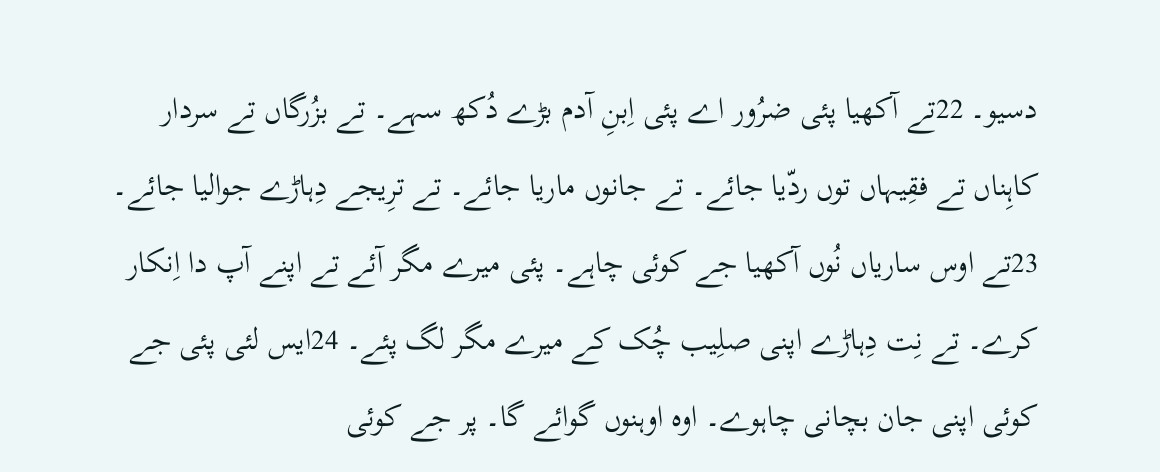دسیو۔ 22تے آکھیا پئی ضرُور اے پئی اِبنِ آدم بڑے دُکھ سہے۔ تے بزُرگاں تے سردار کاہِناں تے فقِیہاں توں ردّیا جائے۔ تے جانوں ماریا جائے۔ تے ترِیجے دِہاڑے جوالیا جائے۔ 23تے اوس ساریاں نُوں آکھیا جے کوئی چاہے۔ پئی میرے مگر آئے تے اپنے آپ دا اِنکار کرے۔ تے نِت دِہاڑے اپنی صلِیب چُک کے میرے مگر لگ پئے۔ 24ایس لئی پئی جے کوئی اپنی جان بچانی چاہوے۔ اوہ اوہنوں گوائے گا۔ پر جے کوئی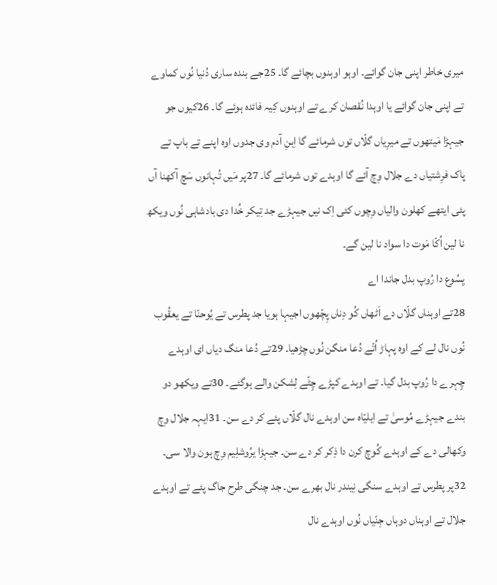میری خاطر اپنی جان گوائے۔ اوہو اوہنوں بچائے گا۔ 25جے بندہ ساری دُنیا نُوں کماوے تے اپنی جان گوائے یا اوہدا نُقصان کرے تے اوہنوں کِیہ فائدہ ہوئے گا۔ 26کیوں جو جیہڑا مَیتھوں تے میرِیاں گلّاں توں شرمائے گا اِبنِ آدم وی جدوں اوہ اپنے تے باپ تے پاک فرِشتیاں دے جلال وِچ آئے گا اوہدے توں شرمائے گا۔ 27پر مَیں تُہانوں سَچ آکھنا آں پئی ایتھے کھلون والیاں وِچوں کئی اِک نیں جیہڑے جد تِیکر خُدا دی بادشاہی نُوں ویکھ نا لین اُکّا مَوت دا سواد نا لین گے۔
یِسُوع دا رُوپ بدل جاندا اے
28تے اوہناں گلّاں دے اَٹھاں کُو دِناں پِچّھوں اجیہا ہویا جد پطرس تے یُوحنّا تے یعقُوب نُوں نال لے کے اوہ پہاڑ اُتّے دُعا منگن نُوں چڑھیا۔ 29تے دُعا منگ دیاں ای اوہدے چِہرے دا رُوپ بدل گیا۔ تے اوہدے کپڑے چِٹّے لِشکن والے ہوگئے۔ 30تے ویکھو دو بندے جیہڑے مُوسیٰ تے ایلیّاہ سن اوہدے نال گلّاں پئے کر دے سن۔ 31ایہہ جلال وِچ وکھالی دے کے اوہدے کُوچ کرن دا ذِکر کر دے سن۔ جیہڑا یرُوشلِیم وِچ ہون والا سی۔ 32پر پطرس تے اوہدے سنگی نِیندر نال بھرے سن۔ جد چنگی طرح جاگ پئے تے اوہدے جلال تے اوہناں دوہاں جِنّیاں نُوں اوہدے نال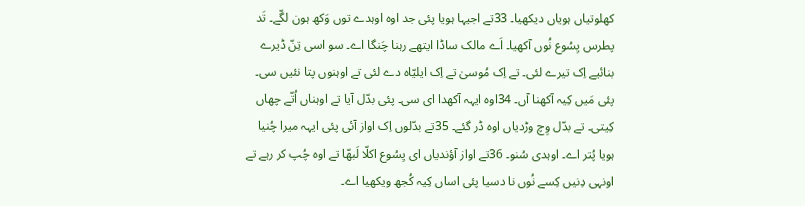کھلوتیاں ہویاں دیکھیا۔ 33تے اجیہا ہویا پئی جد اوہ اوہدے توں وَکھ ہون لگّے۔ تَد پطرس یِسُوع نُوں آکھیا۔ اَے مالک ساڈا ایتھے رہنا چَنگا اے۔ سو اسی تِنّ ڈیرے بنائیے اِک تیرے لئی۔ تے اِک مُوسیٰ تے اِک ایلیّاہ دے لئی تے اوہنوں پتا نئیں سی۔ پئی مَیں کِیہ آکھنا آں۔ 34اوہ ایہہ آکھدا ای سی۔ پئی بدّل آیا تے اوہناں اُتّے چھاں کِیتی۔ تے بدّل وِچ وڑدیاں اوہ ڈر گئے۔ 35تے بدّلوں اِک اواز آئی پئی ایہہ میرا چُنیا ہویا پُتر اے۔ اوہدی سُنو۔ 36تے اواز آؤندیاں ای یِسُوع اکلّا لَبھّا تے اوہ چُپ کر رہے تے اونہی دِنیں کِسے نُوں نا دسیا پئی اساں کِیہ کُجھ ویکھیا اے۔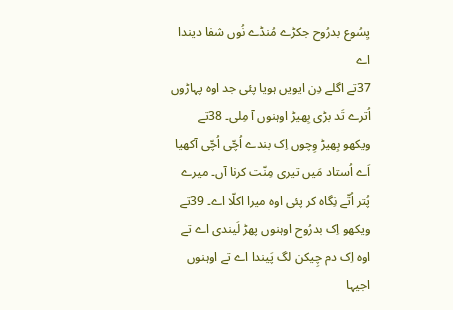یِسُوع بدرُوح جکڑے مُنڈے نُوں شفا دیندا اے
37تے اگلے دِن ایویں ہویا پئی جد اوہ پہاڑوں اُترے تَد بڑی بِھیڑ اوہنوں آ مِلی۔ 38تے ویکھو بِھیڑ وِچوں اِک بندے اُچّی اُچّی آکھیا اَے اُستاد مَیں تیری مِنّت کرنا آں۔ میرے پُتر اُتّے نِگاہ کر پئی اوہ میرا اکلّا اے۔ 39تے ویکھو اِک بدرُوح اوہنوں پھڑ لَیندی اے تے اوہ اِک دم چِیکن لگ پَیندا اے تے اوہنوں اجیہا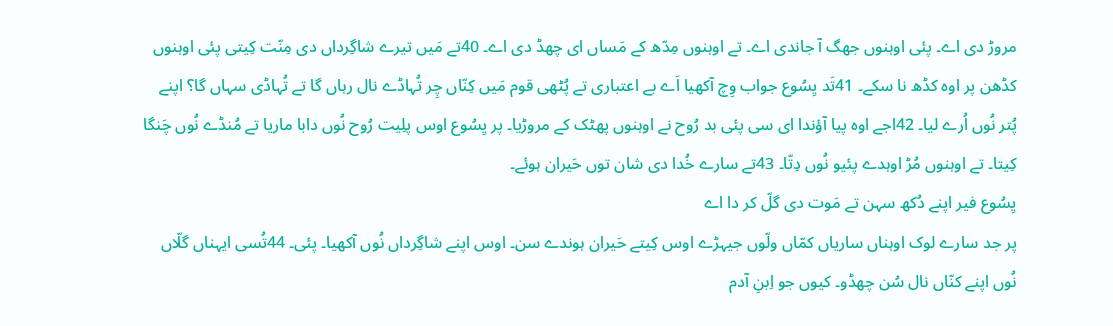مروڑ دی اے۔ پئی اوہنوں جھگ آ جاندی اے۔ تے اوہنوں مِدّھ کے مَساں ای چھڈ دی اے۔ 40تے مَیں تیرے شاگِرداں دی مِنّت کِیتی پئی اوہنوں کڈھن پر اوہ کڈھ نا سکے۔ 41تَد یِسُوع جواب وِچ آکھیا اَے بے اعتباری تے پُٹھی قوم مَیں کِنّاں چِر تُہاڈے نال رہاں گا تے تُہاڈی سہاں گا؟ اپنے پُتر نُوں اُرے لیا۔ 42اجے اوہ پیا آؤندا ای سی پئی بد رُوح نے اوہنوں پھٹک کے مروڑیا۔ پر یِسُوع اوس پلِیت رُوح نُوں دابا ماریا تے مُنڈے نُوں چَنگا کِیتا۔ تے اوہنوں مُڑ اوہدے پئیو نُوں دِتّا۔ 43تے سارے خُدا دی شان توں حَیران ہوئے۔
یِسُوع فیر اپنے دُکھ سہن تے مَوت دی گلّ کر دا اے
پر جد سارے لوک اوہناں ساریاں کمّاں ولّوں جیہڑے اوس کِیتے حَیران ہوندے سن۔ اوس اپنے شاگِرداں نُوں آکھیا۔ پئی۔ 44تُسی ایہناں گلّاں نُوں اپنے کنّاں نال سُن چھڈو۔ کیوں جو اِبنِ آدم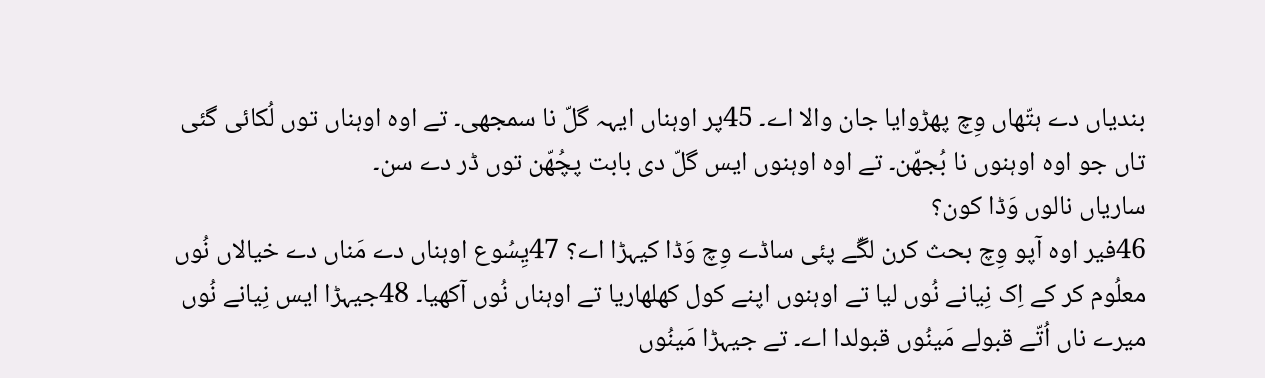بندیاں دے ہتّھاں وِچ پھڑوایا جان والا اے۔ 45پر اوہناں ایہہ گلّ نا سمجھی۔ تے اوہ اوہناں توں لُکائی گئی تاں جو اوہ اوہنوں نا بُجھّن۔ تے اوہ اوہنوں ایس گلّ دی بابت پچُھّن توں ڈر دے سن۔
ساریاں نالوں وَڈا کون؟
46فیر اوہ آپو وِچ بحث کرن لگّے پئی ساڈے وِچ وَڈا کیہڑا اے؟ 47یِسُوع اوہناں دے مَناں دے خیالاں نُوں معلُوم کر کے اِک نِیانے نُوں لیا تے اوہنوں اپنے کول کھلھاریا تے اوہناں نُوں آکھیا۔ 48جیہڑا ایس نِیانے نُوں میرے ناں اُتّے قبولے مَینُوں قبولدا اے۔ تے جیہڑا مَینُوں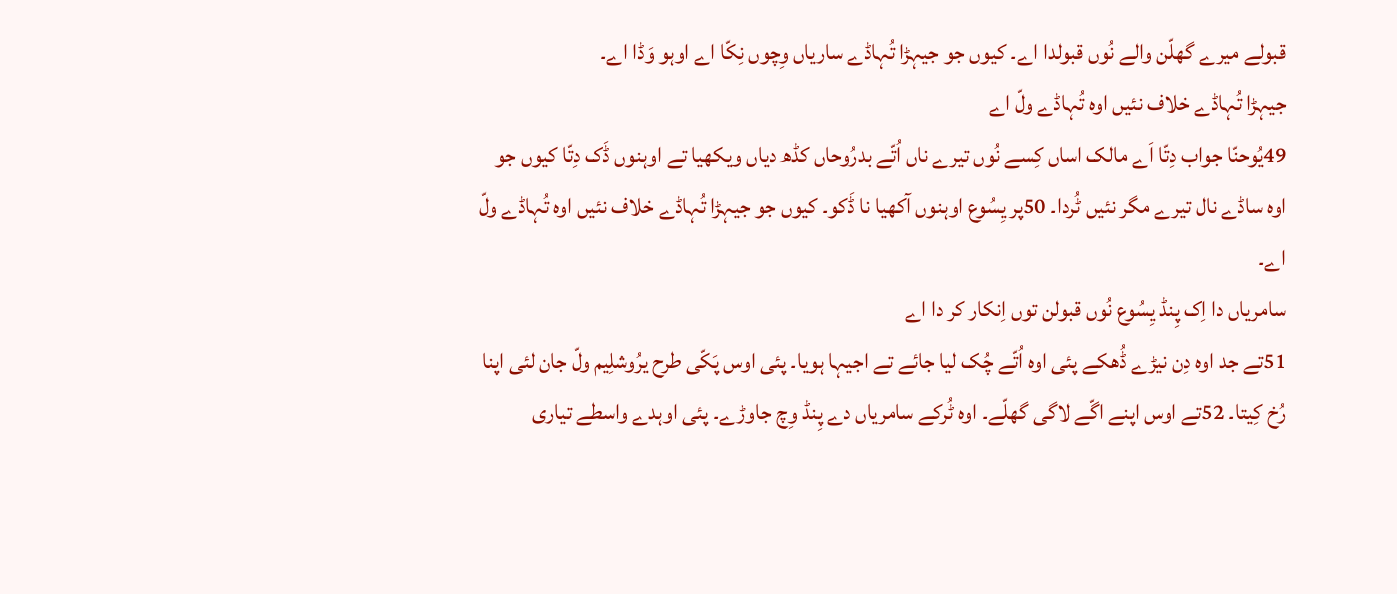قبولے میرے گھلّن والے نُوں قبولدا اے۔ کیوں جو جیہڑا تُہاڈے ساریاں وِچوں نِکّا اے اوہو وَڈا اے۔
جیہڑا تُہاڈے خلاف نئیں اوہ تُہاڈے ولّ اے
49یُوحنّا جواب دِتّا اَے مالک اساں کِسے نُوں تیرے ناں اُتّے بدرُوحاں کڈھ دیاں ویکھیا تے اوہنوں ڈَک دِتّا کیوں جو اوہ ساڈے نال تیرے مگر نئیں ٹُردا۔ 50پر یِسُوع اوہنوں آکھیا نا ڈَکو۔ کیوں جو جیہڑا تُہاڈے خلاف نئیں اوہ تُہاڈے ولّ اے۔
سامریاں دا اِک پِنڈ یِسُوع نُوں قبولن توں اِنکار کر دا اے
51تے جد اوہ دِن نیڑے ڈُھکے پئی اوہ اُتّے چُک لیا جائے تے اجیہا ہویا۔ پئی اوس پَکّی طرح یرُوشلِیم ولّ جان لئی اپنا رُخ کِیتا۔ 52تے اوس اپنے اگّے لاگی گھلّے۔ اوہ ٹُرکے سامریاں دے پِنڈ وِچ جاوڑے۔ پئی اوہدے واسطے تیاری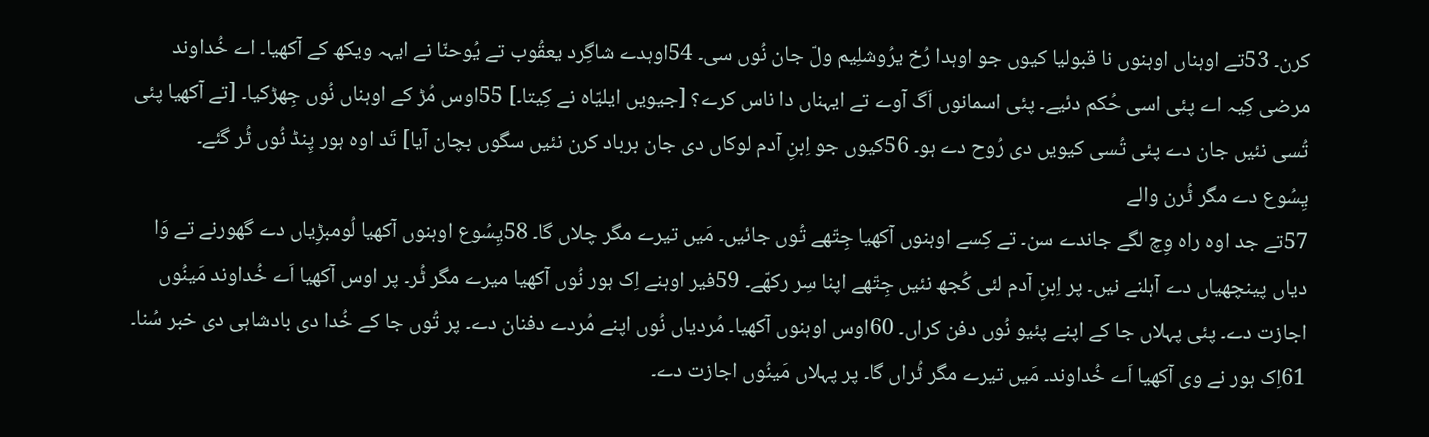کرن۔ 53تے اوہناں اوہنوں نا قبولیا کیوں جو اوہدا رُخ یرُوشلِیم ولّ جان نُوں سی۔ 54اوہدے شاگِرد یعقُوب تے یُوحنّا نے ایہہ ویکھ کے آکھیا۔ اے خُداوند مرضی کِیہ اے پئی اسی حُکم دئیے۔ پئی اسمانوں اَگ آوے تے ایہناں دا ناس کرے؟ [جیویں ایلیّاہ نے کِیتا۔] 55اوس مُڑ کے اوہناں نُوں جِھڑکیا۔ [تے آکھیا پئی تُسی نئیں جان دے پئی تُسی کیویں دی رُوح دے ہو۔ 56کیوں جو اِبنِ آدم لوکاں دی جان برباد کرن نئیں سگوں بچان آیا] تَد اوہ ہور پِنڈ نُوں ٹُر گئے۔
یِسُوع دے مگر ٹُرن والے
57تے جد اوہ راہ وِچ لگے جاندے سن۔ تے کِسے اوہنوں آکھیا جِتّھے تُوں جائیں۔ مَیں تیرے مگر چلاں گا۔ 58یِسُوع اوہنوں آکھیا لُومبڑِیاں دے گھورنے تے وَا دیاں پینچھیاں دے آہلنے نیں۔ پر اِبنِ آدم لئی کُجھ نئیں جِتّھے اپنا سِر رکھّے۔ 59فیر اوہنے اِک ہور نُوں آکھیا میرے مگر ٹُر۔ پر اوس آکھیا اَے خُداوند مَینُوں اجازت دے۔ پئی پہلاں جا کے اپنے پئیو نُوں دفن کراں۔ 60اوس اوہنوں آکھیا۔ مُردیاں نُوں اپنے مُردے دفنان دے۔ پر تُوں جا کے خُدا دی بادشاہی دی خبر سُنا۔ 61اِک ہور نے وی آکھیا اَے خُداوند۔ مَیں تیرے مگر ٹُراں گا۔ پر پہلاں مَینُوں اجازت دے۔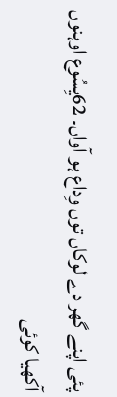پئی اپنے گھر دے لوکاں توں وِداع ہو آواں۔ 62یِسُوع اوہنوں آکھیا کوئی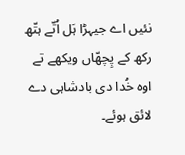نئیں اے جیہڑا ہَل اُتّے ہتّھ رکھ کے پِچھّاں ویکھے تے اوہ خُدا دی بادشاہی دے لائق ہوئے۔